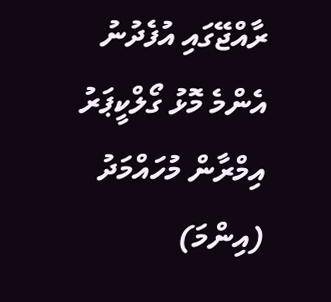ރާއްޖޭގައި އުފެދުނު އެންމެ މޮޅު ގޯލްކީޕަރު އިމްރާން މުހައްމަދު (އިންމަ)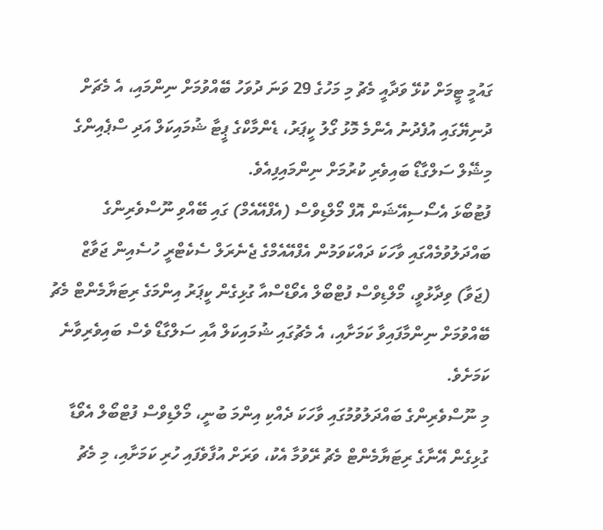ގައުމީ ޓީމަށް ކުޅޭ ވަދާއީ މެޗު މި މަހުގެ 29 ވަނަ ދުވަހު ބޭއްވުމަށް ނިންމައި، އެ މެޗަށް ދުނިޔޭގައި އުފެދުނު އެންމެ މޮޅު ގޯލު ކީޕަރު، ޑެންމާކްގެ ޕީޓާ ޝުމައިކަލް އަދި ސްޕެއިންގެ މިޝޭލް ސަލްގާޑޯ ބައިވެރި ކުރުމަށް ނިންމައިފިއެވެ.
ފުޓުބޯޅަ އެސޯސިއޭޝަން އޮފް މޯލްޑިވްސް (އެފްއޭއެމް) ގައި ބޭއްވި ނޫސްވެރިންގެ ބައްދަލުވުމެއްގައި ވާހަކަ ދައްކަވަމުން އެފްއޭއެމްގެ ޖެނެރަލް ސެކެޓްރީ ހުސެއިން ޖަވާޒް (ޖަވާ) ވިދާޅުވީ، މޯލްޑިވްސް ފުޓްބޯލް އެވޯޑްސްއާ ގުޅިގެން ކީޕަރު އިންމަގެ ރިޓަޔާމެންޓް މެޗު ބޭއްވުމަށް ނިންމާފައިވާ ކަމަށާއި، އެ މެޗުގައި ޝުމައިކަލް އާއި ސަލްގާޑޯ ވެސް ބައިވެރިވާނެ ކަމަށެވެ.
މި ނޫސްވެރިންގެ ބައްދަލުވުމުގައި ވާހަކަ ދެއްކި އިންމަ ބުނީ، މޯލްޑިވްސް ފުޓްބޯލް އެވޯޑާ ގުޅިގެން އޭނާގެ ރިޓަޔާމެންޓް މެޗު ރޭވުމާ އެކު، ވަރަށް އުފާވެފައި ހުރި ކަމަށާއި، މި މެޗު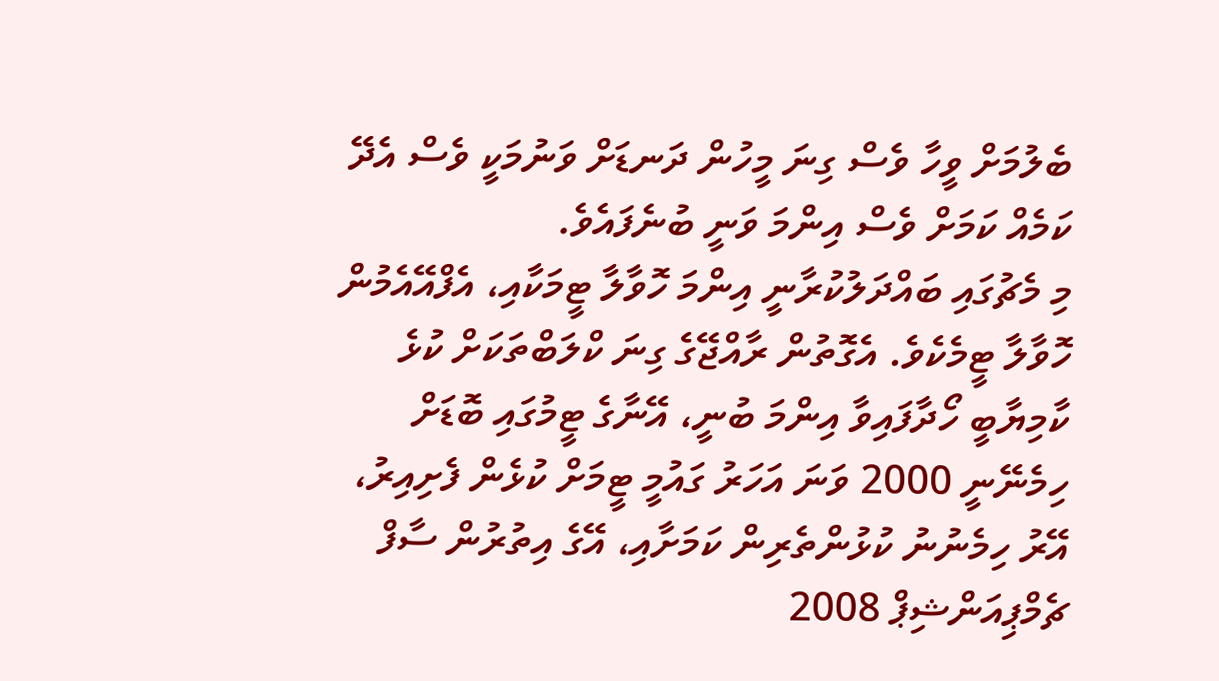ބެލުމަށް ވީހާ ވެސް ގިނަ މީހުން ދަނޑަށް ވަނުމަކީ ވެސް އެދޭ ކަމެއް ކަމަށް ވެސް އިންމަ ވަނީ ބުނެފައެވެ.
މި މެޗުގައި ބައްދަލުކުރާނީ އިންމަ ހޮވާލާ ޓީމަކާއި، އެފްއޭއެމުން ހޮވާލާ ޓީމެކެވެ. އެގޮތުން ރާއްޖޭގެ ގިނަ ކްލަބްތަކަށް ކުޅެ ކާމިޔާބީ ހޯދާފައިވާ އިންމަ ބުނީ، އޭނާގެ ޓީމުގައި ބޮޑަށް ހިމެނޭނީ 2000 ވަނަ އަހަރު ގައުމީ ޓީމަށް ކުޅެން ފެށިއިރު، އޭރު ހިމެނުނު ކުޅުންތެރިން ކަމަށާއި، އޭގެ އިތުރުން ސާފް ޗެމްޕިއަންޝިޕް 2008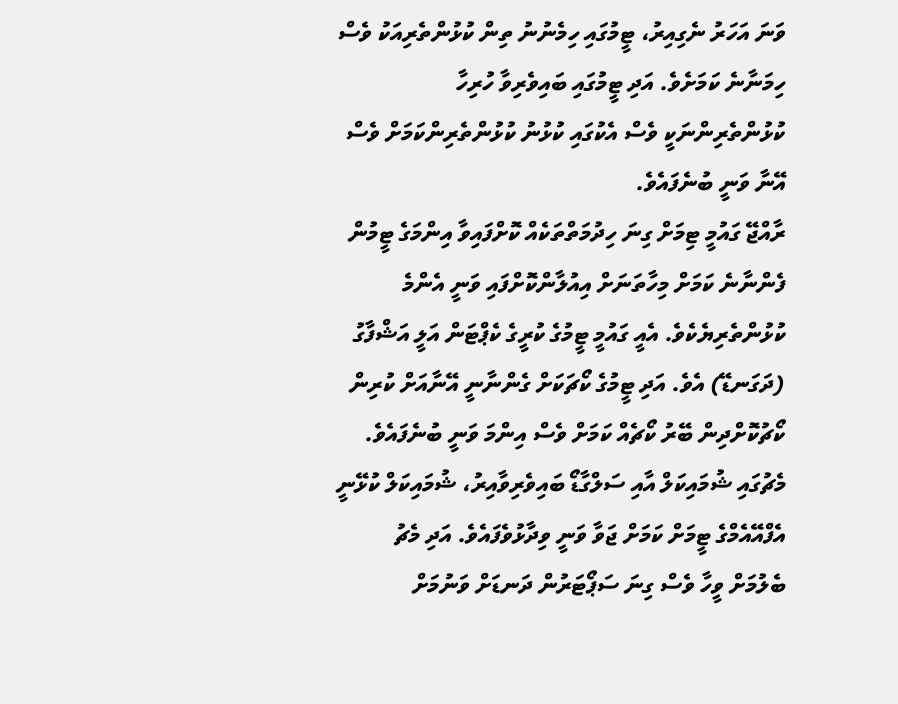ވަނަ އަހަރު ނެގިއިރު، ޓީމުގައި ހިމެނުނު ތިން ކުޅުންތެރިއަކު ވެސް ހިމަނާނެ ކަމަށެވެ. އަދި ޓީމުގައި ބައިވެރިވާ ހުރިހާ ކުޅުންތެރިންނަކީ ވެސް އެކުގައި ކުޅުނު ކުޅުންތެރިންކަމަށް ވެސް އޭނާ ވަނީ ބުނެފައެވެ.
ރާއްޖޭ ގައުމީ ޓިމަށް ގިނަ ހިދުމަތްތަކެއް ކޮށްފައިވާ އިންމަގެ ޓީމުން ފެންނާނެ ކަމަށް މިހާތަނަށް އިއުލާންކޮށްފައި ވަނީ އެންމެ ކުޅުންތެރިޔެކެވެ. އެއީ ގައުމީ ޓީމުގެ ކުރީގެ ކެޕްޓަން އަލީ އަޝްފާގު (ދަގަނޑޭ) އެވެ. އަދި ޓީމުގެ ކޯޗަކަށް ގެންނާނީ އޭނާއަށް ކުރިން ކޯޗުކޮށްދިން ބޭރު ކޯޗެއް ކަމަށް ވެސް އިންމަ ވަނީ ބުނެފައެވެ.
މެޗުގައި ޝުމައިކަލް އާއި ސަލްގާޑޯ ބައިވެރިވާއިރު، ޝުމައިކަލް ކުޅޭނީ އެފްއޭއެމްގެ ޓީމަށް ކަމަށް ޖަވާ ވަނީ ވިދާޅުވެފައެވެ. އަދި މެޗު ބެލުމަށް ވީހާ ވެސް ގިނަ ސަޕޯޓަރުން ދަނޑަށް ވަނުމަށް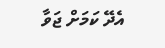އެދޭ ކަމަށް ޖަވާ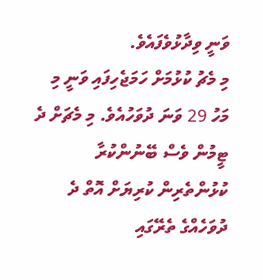ވަނީ ވިދާޅުވެފައެވެ.
މި މެޗު ކުޅުމަށް ހަމަޖެހިފައި ވަނީ މި މަހު 29 ވަނަ ދުވަހުއެވެ. މި މެޗަށް ދެ ޓީމުން ވެސް ބޭނުންކުރާ ކުޅުންތެރިން ކުރިޔަށް އޮތް ދެ ދުވަހެއްގެ ތެރޭގައި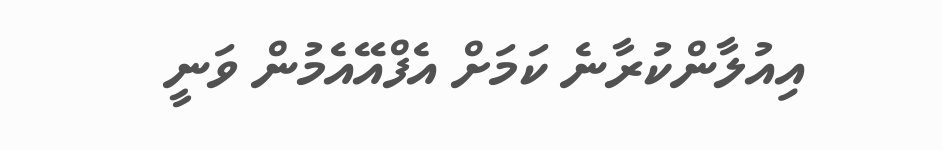އިއުލާންކުރާނެ ކަމަށް އެފްއޭއެމުން ވަނީ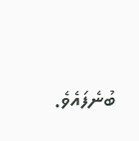ބުނެފައެވެ.